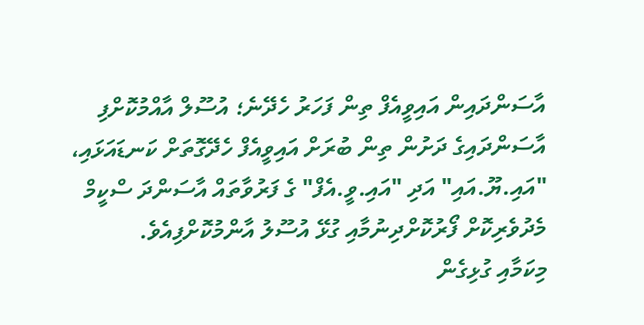އާސަންދައިން އައިވީއެފް ތިން ފަހަރު ހެދޭނެ؛ އުސޫލް އާއްމުކޮށްފި
އާސަންދައިގެ ދަށުން ތިން ބުރަށް އައިވީއެފް ހެދޭގޮތަށް ކަނޑައަޅައި، "އައި.ޔޫ.އައި" އަދި "އައި.ވީ.އެފް" ގެ ފަރުވާތައް އާސަންދަ ސްކީމް މެދުވެރިކޮށް ފޯރުކޮށްދިނުމާއި ގުޅޭ އުސޫލު އާންމުކޮށްފިއެވެ.
މިކަމާއި ގުޅިގެން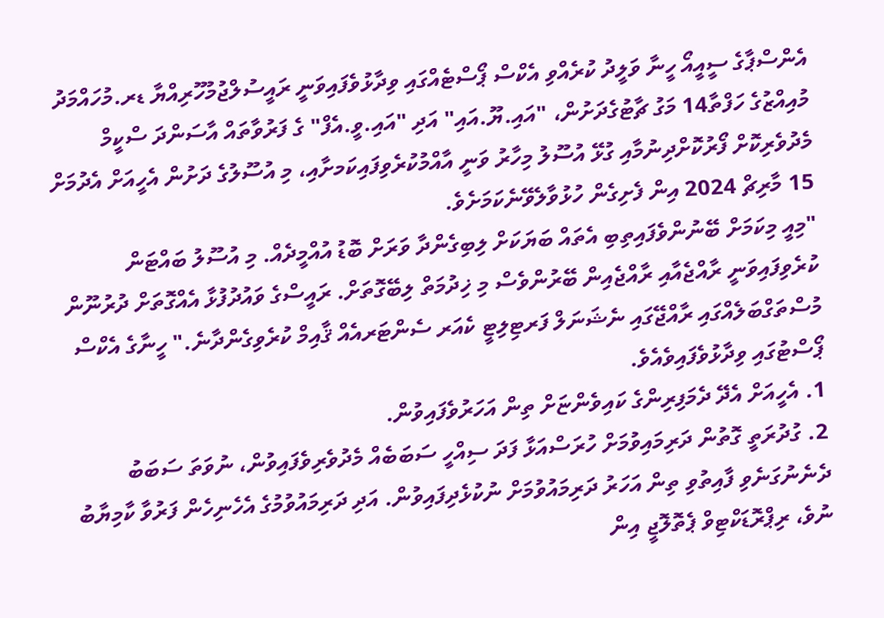އެންސްޕާގެ ސީއީއޯ ހީނާ ވަލީދު ކުރެއްވި އެކްސް ޕޯސްޓެއްގައި ވިދާޅުވެފައިވަނީ ރައީސުލްޖުމުހޫރިއްޔާ ޑރ.މުހައްމަދު މުއިއްޒުގެ ހަފްތާ14 މަގު ޗާޓުގެދަށުން، "އައި.ޔޫ.އައި" އަދި "އައި.ވީ.އެފް" ގެ ފަރުވާތައް އާސަންދަ ސްކީމް މެދުވެރިކޮށް ފޯރުކޮށްދިނުމާއި ގުޅޭ އުސޫލު މިހާރު ވަނީ އާއްމުކުރެވިފައިކަމށާއި، މި އުސޫލުގެ ދަށުން އެހީއަށް އެދުމަށް 15 މާރިޗް 2024 އިން ފެށިގެން ހުޅުވާލެވޭނެކަމަށެވެ.
"މިއީ މިކަމަށް ބޭނުންވެފައިތިބި އެތައް ބަޔަކަށް ލިބިގެންދާ ވަރަށް ބޮޑު އުއްމީދެއް. މި އުސޫލު ބައްޓަން ކުރެވިފައިވަނީ ރާއްޖެއާއި ރާއްޖެއިން ބޭރުންވެސް މި ޚިދުމަތް ލިބޭގޮތަށް. ރައީސްގެ ވައުދުފުޅާ އެއްގޮތަށް ދުރުނޫން މުސްތަގްބަލެއްގައި ރާއްޖޭގައި ނެޝަނަލް ފަރޓިލިޓީ ކެއަރ ސެންޓަރއެއް ޤާއިމް ކުރެވިގެންދާނެ." ހީނާގެ އެކްސް ޕޯސްޓުގައި ވިދާޅުވެފައިވެއެވެ.
1. އެހީއަށް އެދޭ ދެމަފިރިންގެ ކައިވެންޏަށް ތިން އަހަރުވެފައިވުން.
2. ގުދުރަތީ ގޮތުން ދަރިމައިވުމަށް ހުރަސްއަޅާ ފަދަ ސިއްހީ ސަބަބެއް މެދުވެރިވެފައިވުން، ނުވަތަ ސަބަބު ދެނެނުގަނެވި ފާއިތުވި ތިން އަހަރު ދަރިމައުވުމަށް ނުކުޅެދިފައިވުން. އަދި ދަރިމައުވުމުގެ އެހެނިހެން ފަރުވާ ކާމިޔާބު ނުވެ، ރިޕްރޮޑަކްޓިވް ޕެތޮލޮޖީ އިން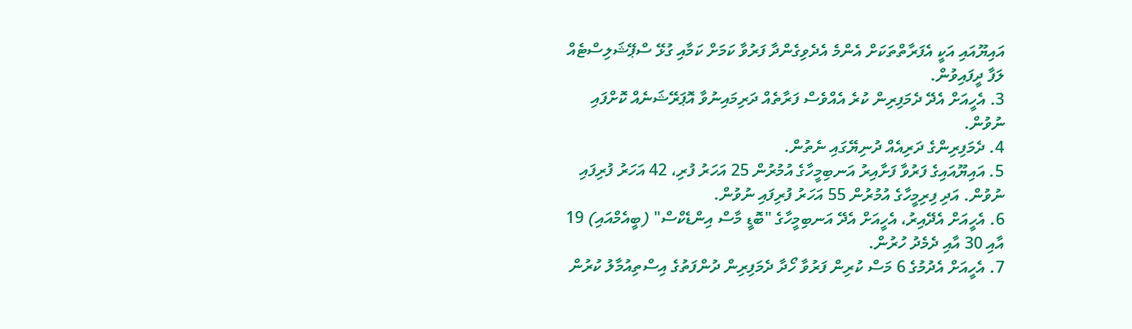އައިޔޫއައި އަކީ އެފަރާތްތަކަށް އެންމެ އެދެވިގެންދާ ފަރުވާ ކަމަށް ކަމާއި ގުޅޭ ސްޕޭޝަލިސްޓެއް ލަފާ ދީފައިވުން.
3. އެހީއަށް އެދޭ ދެމަފިރިން ކުރެ އެއްވެސް ފަރާތެއް ދަރިމައިނުވާ އޮޕަރޭޝަނެއް ކޮށްފައި ނުވުން.
4. ދެމަފިރިންގެ ދަރިއެއް ދުނިޔޭގައި ނެތުން.
5. އައިޔޫއައިގެ ފަރުވާ ފަށާއިރު އަނބިމީހާގެ އުމުރުން 25 އަހަރު ފުރި، 42 އަހަރު ފުރިފައި ނުވުން. އަދި ފިރިމީހާގެ އުމުރުން 55 އަހަރު ފުރިފައި ނުވުން.
6. އެހީއަށް އެދޭއިރު، އެހީއަށް އެދޭ އަނބިމީހާގެ "ބޮޑީ މާސް އިންޑެކްސް" (ބީއެމްއައި) 19 އާއި 30 އާއި ދެމެދު ހުރުން.
7. އެހީއަށް އެދުމުގެ 6 މަސް ކުރިން ފަރުވާ ހޯދާ ދެމަފިރިން ދުންފަތުގެ އިސްތިއުމާލު ކުރުން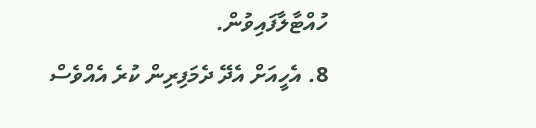ހުއްޓާލާފައިވުން.
8. އެހީއަށް އެދޭ ދެމަފިރިން ކުރެ އެއްވެސް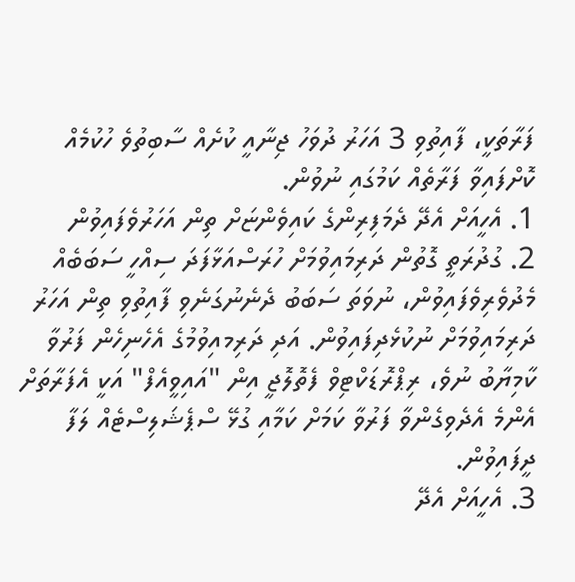ފަރާތަކީ، ފާއިތުވި 3 އަހަރު ދުވަހު ޖިނާއީ ކުށެއް ސާބިތުވެ ހުކުމެއް ކޮށްފައިވާ ފަރާތެއް ކަމުގައި ނުވުން.
1. އެހީއަށް އެދޭ ދެމަފިރިންގެ ކައިވެންޏަށް ތިން އަހަރުވެފައިވުން
2. ގުދުރަތީ ގޮތުން ދަރިމައިވުމަށް ހުރަސްއަޅާފަދަ ސިއްހީ ސަބަބެއް މެދުވެރިވެފައިވުން، ނުވަތަ ސަބަބު ދެނެނުގަނެވި ފާއިތުވި ތިން އަހަރު ދަރިމައިވުމަށް ނުކުޅެދިފައިވުން. އަދި ދަރިމއިވުމުގެ އެހެނިހެން ފަރުވާ ކާމިޔާބު ނުވެ، ރިޕްރޮޑަކްޓިވް ފެތޮލޮޖީ އިން "އައިވީއެފް" އަކީ އެފަރާތަށް އެންމެ އެދެވިގެންވާ ފަރުވާ ކަމަށް ކަމާއި ގުޅޭ ސްޕެޝަލިސްޓެއް ލަފާ ދީފައިވުން.
3. އެހީއަށް އެދޭ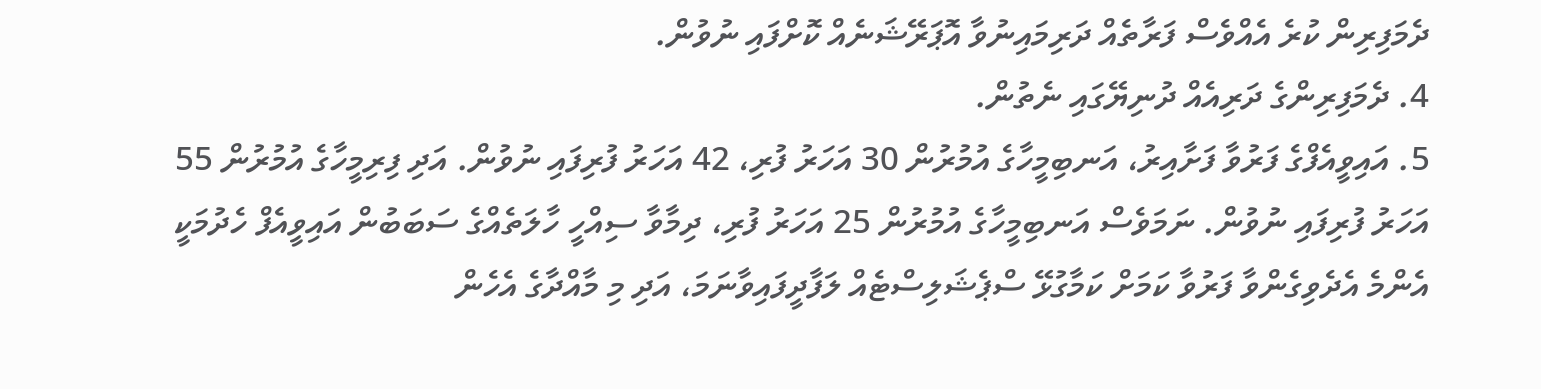ދެމަފިރިން ކުރެ އެއްވެސް ފަރާތެއް ދަރިމައިނުވާ އޮޕަރޭޝަނެއް ކޮށްފައި ނުވުން.
4. ދެމަފިރިންގެ ދަރިއެއް ދުނިޔޭގައި ނެތުން.
5. އައިވީއެފްގެ ފަރުވާ ފަށާއިރު، އަނބިމީހާގެ އުމުރުން 30 އަހަރު ފުރި، 42 އަހަރު ފުރިފައި ނުވުން. އަދި ފިރިމީހާގެ އުމުރުން 55 އަހަރު ފުރިފައި ނުވުން. ނަމަވެސް އަނބިމީހާގެ އުމުރުން 25 އަހަރު ފުރި، ދިމާވާ ސިއްހީ ހާލަތެއްގެ ސަބަބުން އައިވީއެފް ހެދުމަކީ އެންމެ އެދެވިގެންވާ ފަރުވާ ކަމަށް ކަމާގުޅޭ ސްޕެޝަލިސްޓެއް ލަފާދީފައިވާނަމަ، އަދި މި މާއްދާގެ އެހެން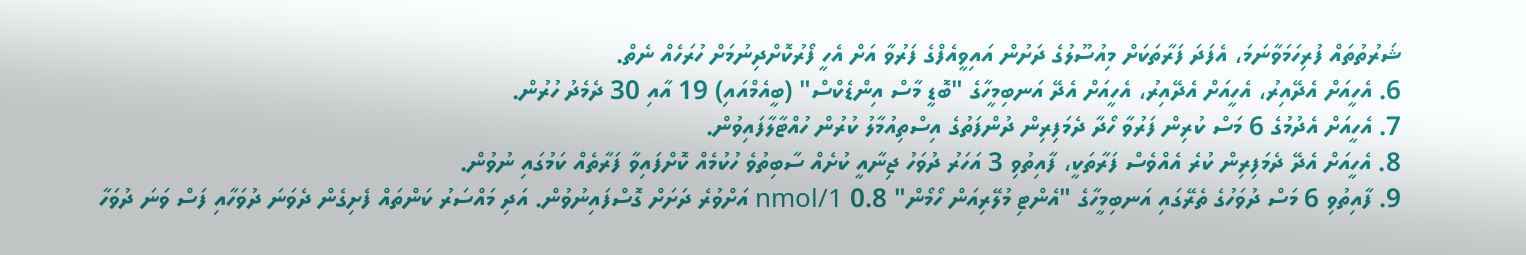ޝަރުތުތައް ފުރިހަމަވާނަމަ، އެފަދަ ފަރާތަކަށް މިއުސޫލުގެ ދަށުން އައިވީއެފްގެ ފަރުވާ އަށް އެހީ ފޯރުކޮށްދިނުމަށް ހުރަހެއް ނެތް.
6. އެހީއަށް އެދޭއިރު، އެހީއަށް އެދޭއިރު، އެހީއަށް އެދޭ އަނބިމީހާގެ "ބޮޑީ މާސް އިންޑެކްސް" (ބީއެމްއައި) 19 އާއި 30 ދެމެދު ހުރުން.
7. އެހީއަށް އެދުމުގެ 6 މަސް ކުރިން ފަރުވާ ހޯދާ ދެމަފިރިން ދުންފަތުގެ އިސްތިއުމާލު ކުރުން ހުއްޓާލާފައިވުން.
8. އެހީއަށް އެދޭ ދެމަފިރިން ކުރެ އެއްވެސް ފަރާތަކީ، ފާއިތުވި 3 އަހަރު ދުވަހު ޖިނާއީ ކުށެއް ސާބިތުވެ ހުކުމެއް ކޮށްފައިވާ ފަރާތެއް ކަމުގައި ނުވުން.
9. ފާއިތުވި 6 މަސް ދުވަހުގެ ތެރޭގައި އަނބިމީހާގެ "އެންޓި މުލޭރިއަން ހޯމޯން" 0.8 nmol/1 އަށްވުރެ ދަށަށް ގޮސްފައިނުވުން. އަދި މައްސަރު ކަންތައް ފެށިގެން ދެވަނަ ދުވަހާއި ފަސް ވަނަ ދުވަހާ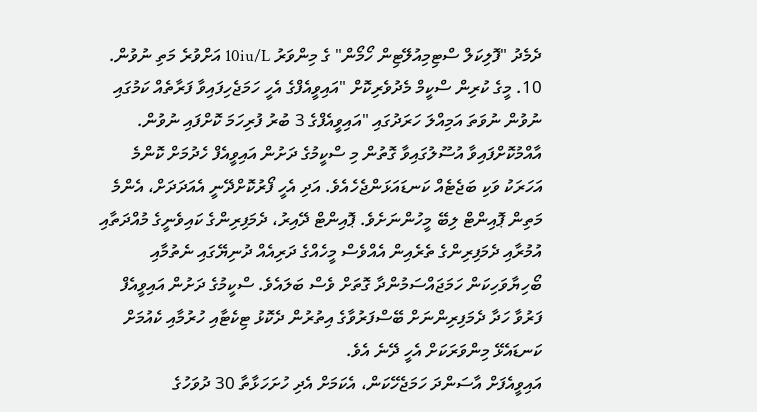ދެމެދު "ފޮލިކަލް ސްޓިމިއުލޭޓިން ހޯމޯން" ގެ މިންވަރު 10iu/L އަށްވުރެ މަތި ނުވުން.
10. މީގެ ކުރިން ސްކީމް މެދުވެރިކޮށް "އައިވީއެފްގެ އެހީ ހަމަޖެހިފައިވާ ފަރާތެއް ކަމުގައި ނުވުން ނުވަތަ އަމިއްލަ ހަރަދުގައި "އައިވީއެފްގެ 3 ބުރު ފުރިހަމަ ކޮށްފައި ނުވުން.
އާއްމުކޮށްފައިވާ އުސޫލުގައިވާ ގޮތުން މި ސްކީމުގެ ދަށުން އައިވީއެފް ހެދުމަށް ކޮންމެ އަހަރަކު ވަކި ބަޖެޓެއް ކަނޑައަޅަންޖެހެއެވެ. އަދި އެހީ ފޯރުކޮށްދޭނީ އެއަދަދަށް، އެންމެ މަތިން ޕޮއިންޓް ލިބޭ މީހުންނަށެވެ. ޕޮއިންޓް ދޭއިރު، ދެމަފިރިންގެ ކައިވެނީގެ މުއްދަތާއި އުމުރާއި ދެމަފިރިންގެ ތެރެއިން އެއްވެސް މީހެއްގެ ދަރިއެއް ދުނިޔޭގައި ނެތުމާއި ބޯހިޔާވަހިކަން ހަމަޖައްސަމުންދާ ގޮތަށް ވެސް ބަލައެވެ. ސްކީމުގެ ދަށުން އައިވީއެފް ފަރުވާ ހަދާ ދެމަފިރިންނަށް ބޭސްފަރުވާގެ އިތުރުން ދެކޮޅު ޓިކެޓާއި ހުރުމާއި ކެއުމަށް ކަނޑައެޅޭ މިންވަރަކަށް އެހީ ދޭނެ އެވެ.
އައިވީއެފަށް އާސަންދަ ހަމަޖެހޭކަން، އެކަމަށް އެދި ހުށަހަޅާތާ 30 ދުވަހުގެ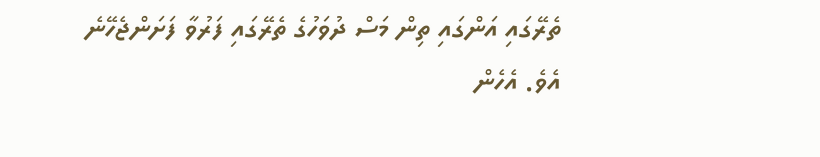ތެރޭގައި އަންގައި ތިން މަސް ދުވަހުގެ ތެރޭގައި ފަރުވާ ފަށަންޖެހޭނެ އެވެ. އެހެން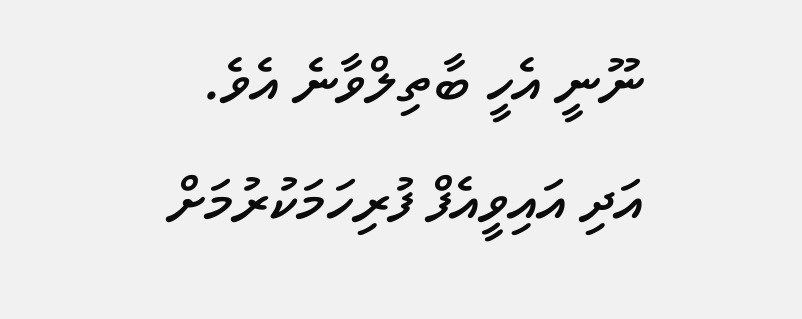ނޫނީ އެހީ ބާތިލްވާނެ އެވެ. އަދި އައިވީއެފް ފުރިހަމަކުރުމަށް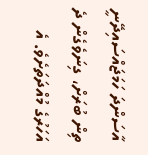އާސަންދަ ހަމަޖައްސައިދޭނީ ތިން ބުރަށް، ގިނަވެގެން ދެ އަހަރުގެ މުއްދަތަށެވެ. އެ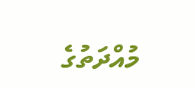މުއްދަތުގެ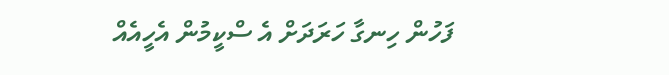ފަހުން ހިނގާ ހަރަދަށް އެ ސްކީމުން އެހީއެއް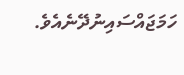ހަމަޖައްސައިނުދޭނެއެވެ.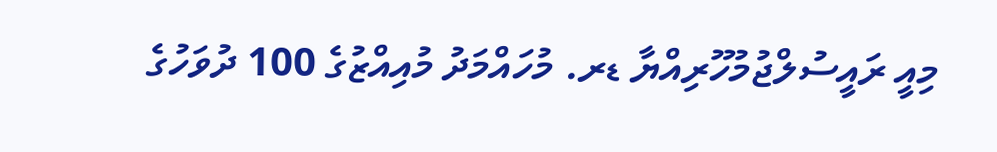މިއީ ރައީސުލްޖުމުހޫރިއްޔާ ޑރ. މުހައްމަދު މުއިއްޒުގެ 100 ދުވަހުގެ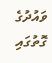ވައުދުގެ ގޮތުގައި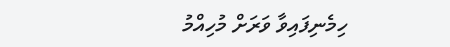ހިމެނިފައިވާ ވަރަށް މުހިއްމު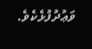ވަޢުދުފުޅެކެވެ.